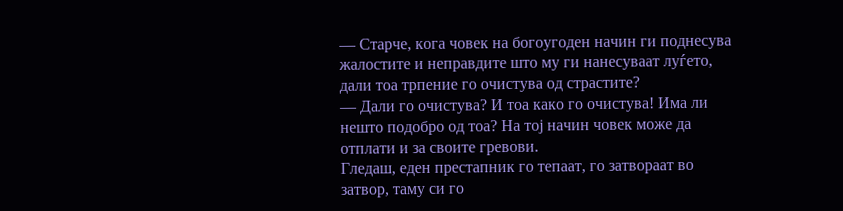— Старче, кога човек на богоугоден начин ги поднесува жалостите и неправдите што му ги нанесуваат луѓето, дали тоа трпение го очистува од страстите?
— Дали го очистува? И тоа како го очистува! Има ли нешто подобро од тоа? На тој начин човек може да отплати и за своите гревови.
Гледаш, еден престапник го тепаат, го затвораат во затвор, таму си го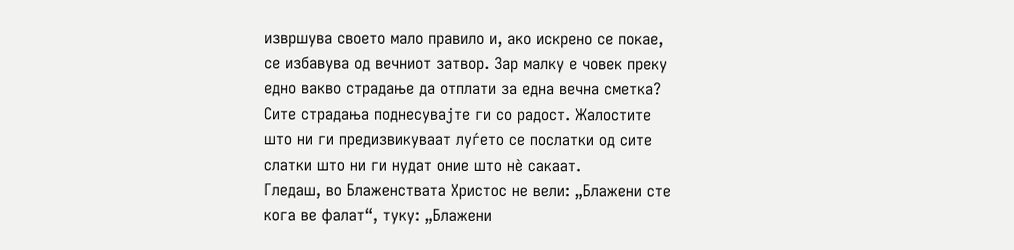извршува своето мало правило и, ако искрено се покае, се избавува од вечниот затвор. Зар малку е човек преку едно вакво страдање да отплати за една вечна сметка?
Сите страдања поднесувајте ги со радост. Жалостите што ни ги предизвикуваат луѓето се послатки од сите слатки што ни ги нудат оние што нè сакаат.
Гледаш, во Блаженствата Христос не вели: „Блажени сте кога ве фалат“, туку: „Блажени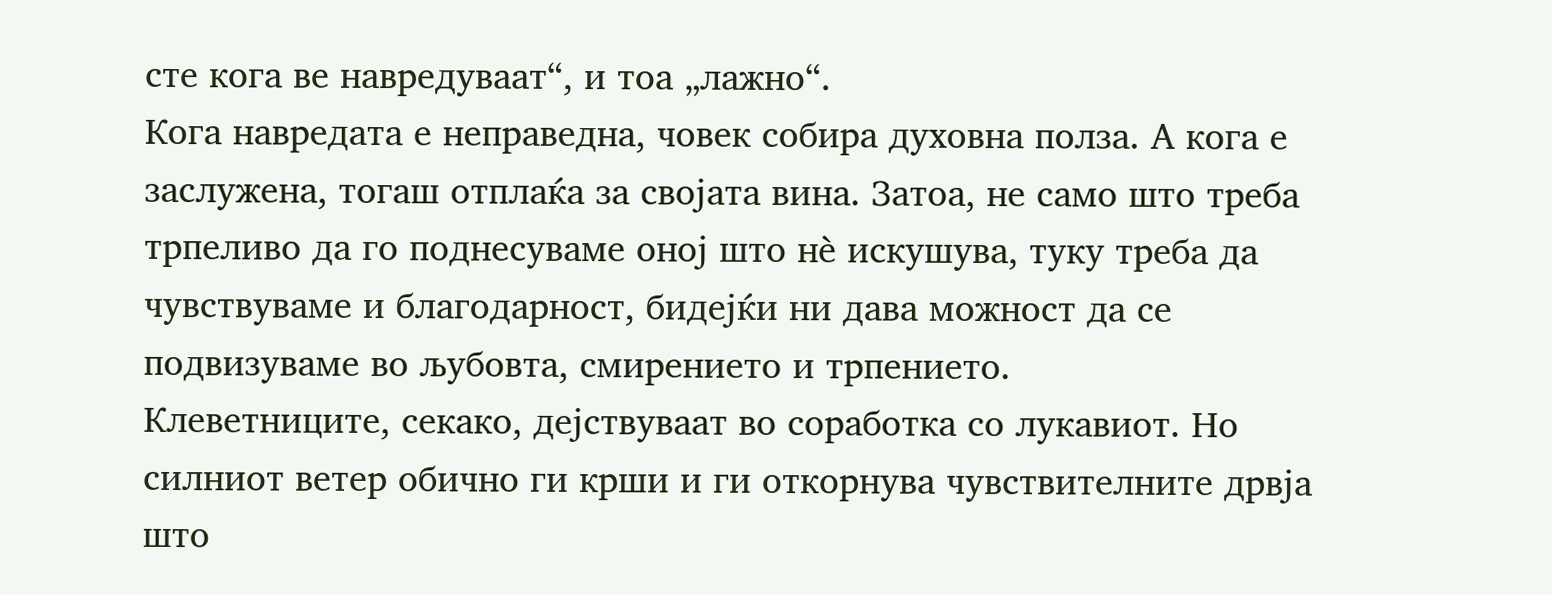сте кога ве навредуваат“, и тоа „лажно“.
Кога навредата е неправедна, човек собира духовна полза. А кога е заслужена, тогаш отплаќа за својата вина. Затоа, не само што треба трпеливо да го поднесуваме оној што нè искушува, туку треба да чувствуваме и благодарност, бидејќи ни дава можност да се подвизуваме во љубовта, смирението и трпението.
Клеветниците, секако, дејствуваат во соработка со лукавиот. Но силниот ветер обично ги крши и ги откорнува чувствителните дрвја што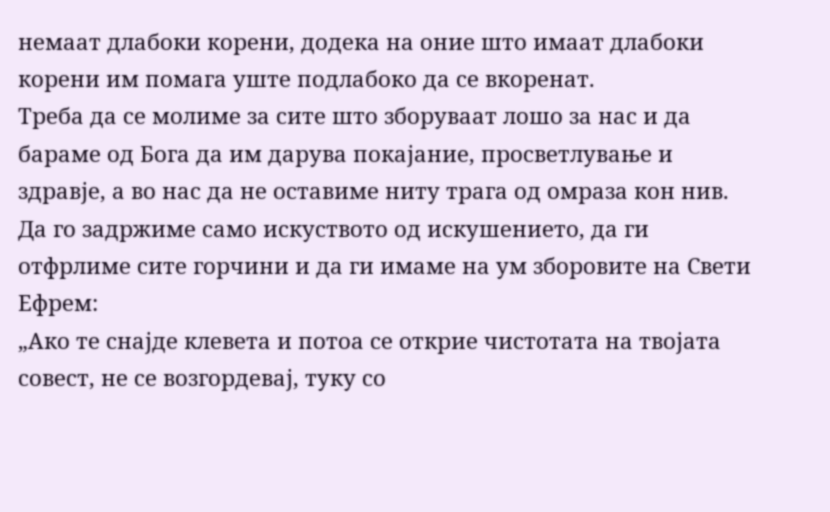немаат длабоки корени, додека на оние што имаат длабоки корени им помага уште подлабоко да се вкоренат.
Треба да се молиме за сите што зборуваат лошо за нас и да бараме од Бога да им дарува покајание, просветлување и здравје, а во нас да не оставиме ниту трага од омраза кон нив.
Да го задржиме само искуството од искушението, да ги отфрлиме сите горчини и да ги имаме на ум зборовите на Свети Ефрем:
„Ако те снајде клевета и потоа се открие чистотата на твојата совест, не се возгордевај, туку со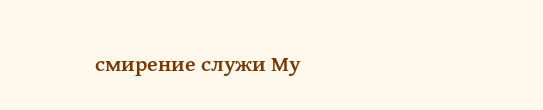смирение служи Му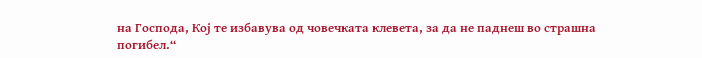на Господа, Кој те избавува од човечката клевета, за да не паднеш во страшна погибел.“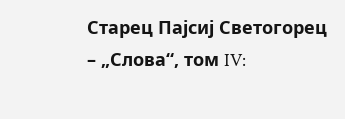Старец Пајсиј Светогорец – „Слова“, том IV: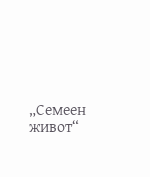„Семеен живот“